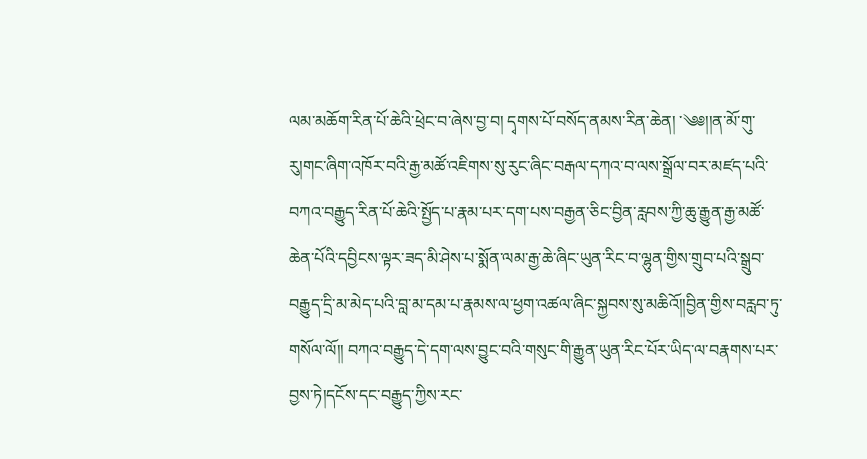ལམ་མཆོག་རིན་པོ་ཆེའི་ཕྲེང་བ་ཞེས་བྱ་བ། དྭགས་པོ་བསོད་ནམས་རིན་ཆེན། ་༄༅།།ན་མོ་གུ་རུ།གང་ཞིག་འཁོར་བའི་རྒྱ་མཚོ་འཇིགས་སུ་རུང་ཞིང་བརྒལ་དཀའ་བ་ལས་སྒྲོལ་བར་མཛད་པའི་བཀའ་བརྒྱུད་རིན་པོ་ཆེའི་སྤྱོད་པ་རྣམ་པར་དག་པས་བརྒྱན་ཅིང་བྱིན་རླབས་ཀྱི་ཆུ་རྒྱུན་རྒྱ་མཚོ་ཆེན་པོའི་དབྱིངས་ལྟར་ཟད་མི་ཤེས་པ་སྨོན་ལམ་རྒྱ་ཆེ་ཞིང་ཡུན་རིང་བ་ལྷུན་གྱིས་གྲུབ་པའི་སྒྲུབ་བརྒྱུད་དྲི་མ་མེད་པའི་བླ་མ་དམ་པ་རྣམས་ལ་ཕྱག་འཚལ་ཞིང་སྐྱབས་སུ་མཆིའོ།།བྱིན་གྱིས་བརླབ་ཏུ་གསོལ་ལོ།། བཀའ་བརྒྱུད་དེ་དག་ལས་བྱུང་བའི་གསུང་གི་རྒྱུན་ཡུན་རིང་པོར་ཡིད་ལ་བརྣགས་པར་བྱས་ཏེ།དངོས་དང་བརྒྱུད་ཀྱིས་རང་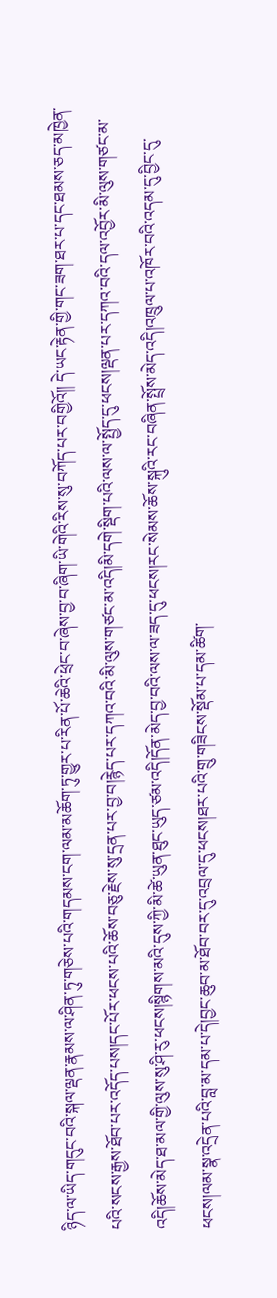ཉིད་ལ་ཡིད་གདུང་བའི་སྐལ་ལྡན་རྣམས་ལ་ཤིན་ཏུ་གཅེས་པའི་གདམས་ངག་ལམ་མཆོག་ཏུ་གྱུར་པ་རིན་པོ་ཆེའི་ཕྲེང་བ་ཞེས་བྱ་བ་ཞིག་ཡི་གེའི་རིས་སུ་བཀོད་པར་བགྱིའོ།། དེ་ཡང་རྟེན་གྱི་གང་ཟག་ཐར་པ་དང་ཐམས་ཅད་མཁྱེན་པའི་སངས་རྒྱས་ཐོབ་པར་འདོད་པས།དང་པོར་ཕངས་པའི་ཆོས་བཅུ་རྗེས་སུ་དྲན་པར་བྱ་བ།རྙེད་པར་དཀའ་བའི་མི་ལུས་གཙང་མ་འདི།མི་དགེ་སྡིག་པའི་ལས་ལ་སྤྱོད་དུ་ཕངས།ལྡན་པར་དཀའ་བའི་དལ་འབྱོར་མི་ལུས་གཙང་མ་འདི།ཆོས་མེད་ཐ་མལ་གྱི་ལུས་སུ་ཤི་རུ་ཕངས།སྙིགས་མའི་དུས་ཀྱི་མི་ཚེ་ཡུན་ཐུང་ཡུད་ཙམ་འདི།དོན་མེད་བྱ་བའི་ལས་ལ་ཟད་དུ་ཕངས།རང་སེམས་ཆོས་སྐུའི་རང་བཞིན་སྤྲོས་མེད་འདི།འཁྲུལ་པ་འཁོར་བའི་འདམ་དུ་བྱིང་དུ་ཕངས།ལམ་སྣ་འདྲེན་པའི་བླ་མ་དམ་པ་དེ།བྱང་ཆུབ་མ་ཐོབ་བར་དུ་འབྲལ་དུ་ཕངས།ཐར་པའི་གྲུ་གཟིངས་སྡོམ་པ་དམ་ཚིག་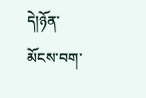དེ།ཉོན་མོངས་བག་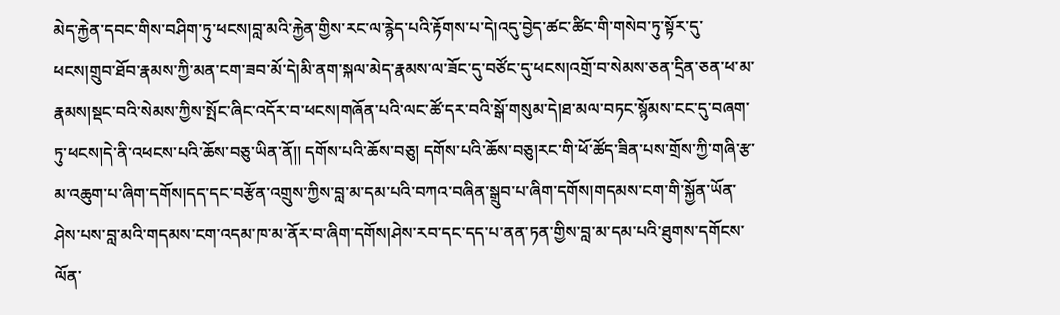མེད་རྐྱེན་དབང་གིས་བཤིག་ཏུ་ཕངས།བླ་མའི་རྐྱེན་གྱིས་རང་ལ་རྙེད་པའི་རྟོགས་པ་དེ།འདུ་བྱེད་ཚང་ཚིང་གི་གསེབ་ཏུ་སྟོར་དུ་ཕངས།གྲུབ་ཐོབ་རྣམས་ཀྱི་མན་ངག་ཟབ་མོ་དེ།མི་ནག་སྐལ་མེད་རྣམས་ལ་ཟོང་དུ་བཙོང་དུ་ཕངས།འགྲོ་བ་སེམས་ཅན་དྲིན་ཅན་ཕ་མ་རྣམས།སྡང་བའི་སེམས་ཀྱིས་སྤོང་ཞིང་འདོར་བ་ཕངས།གཞོན་པའི་ལང་ཚོ་དར་བའི་སྒོ་གསུམ་དེ།ཐ་མལ་བཏང་སྙོམས་ངང་དུ་བཞག་ཏུ་ཕངས།དེ་ནི་འཕངས་པའི་ཆོས་བཅུ་ཡིན་ནོ།། དགོས་པའི་ཆོས་བཅུ། དགོས་པའི་ཆོས་བཅུ།རང་གི་ཕོ་ཚོད་ཟིན་པས་གྲོས་ཀྱི་གཞི་རྩ་མ་འཆུག་པ་ཞིག་དགོས།དད་དང་བརྩོན་འགྲུས་ཀྱིས་བླ་མ་དམ་པའི་བཀའ་བཞིན་སྒྲུབ་པ་ཞིག་དགོས།གདམས་ངག་གི་སྐྱོན་ཡོན་ཤེས་པས་བླ་མའི་གདམས་ངག་འདམ་ཁ་མ་ནོར་བ་ཞིག་དགོས།ཤེས་རབ་དང་དད་པ་ནན་ཏན་གྱིས་བླ་མ་དམ་པའི་ཐུགས་དགོངས་ལོན་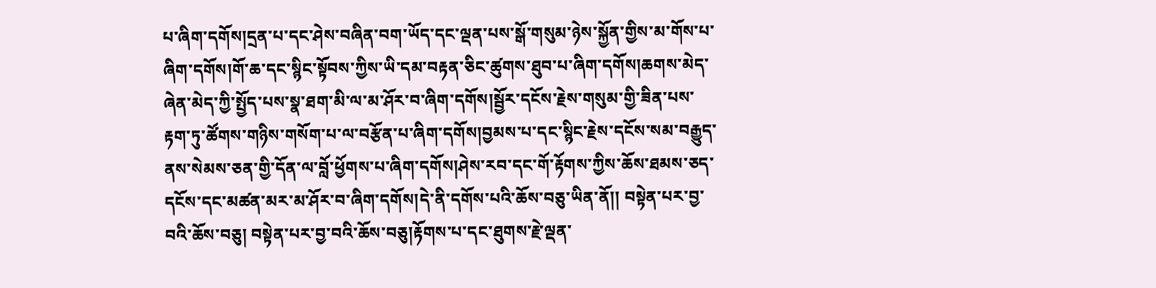པ་ཞིག་དགོས།དྲན་པ་དང་ཤེས་བཞིན་བག་ཡོད་དང་ལྡན་པས་སྒོ་གསུམ་ཉེས་སྐྱོན་གྱིས་མ་གོས་པ་ཞིག་དགོས།གོ་ཆ་དང་སྙིང་སྟོབས་ཀྱིས་ཡི་དམ་བརྟན་ཅིང་ཚུགས་ཐུབ་པ་ཞིག་དགོས།ཆགས་མེད་ཞེན་མེད་ཀྱི་སྤྱོད་པས་སྣ་ཐག་མི་ལ་མ་ཤོར་བ་ཞིག་དགོས།སྦྱོར་དངོས་རྗེས་གསུམ་གྱི་ཟིན་པས་རྟག་ཏུ་ཚོགས་གཉིས་གསོག་པ་ལ་བརྩོན་པ་ཞིག་དགོས།བྱམས་པ་དང་སྙིང་རྗེས་དངོས་སམ་བརྒྱུད་ནས་སེམས་ཅན་གྱི་དོན་ལ་བློ་ཕྱོགས་པ་ཞིག་དགོས།ཤེས་རབ་དང་གོ་རྟོགས་ཀྱིས་ཆོས་ཐམས་ཅད་དངོས་དང་མཚན་མར་མ་ཤོར་བ་ཞིག་དགོས།དེ་ནི་དགོས་པའི་ཆོས་བཅུ་ཡིན་ནོ།། བསྟེན་པར་བྱ་བའི་ཆོས་བཅུ། བསྟེན་པར་བྱ་བའི་ཆོས་བཅུ།རྟོགས་པ་དང་ཐུགས་རྗེ་ལྡན་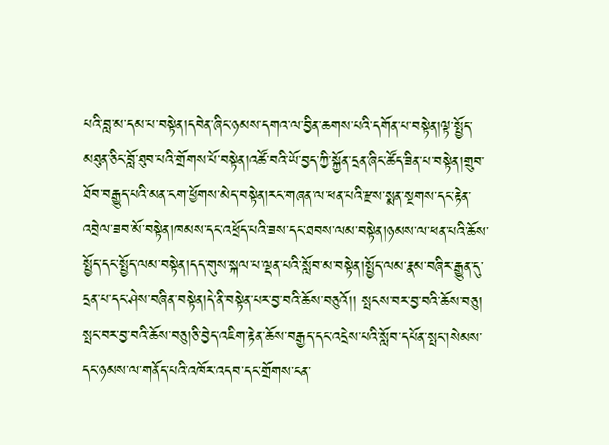པའི་བླ་མ་དམ་པ་བསྟེན།དབེན་ཞིང་ཉམས་དགའ་ལ་བྱིན་ཆགས་པའི་དགོན་པ་བསྟེན།ལྟ་སྤྱོད་མཐུན་ཅིང་བློ་ཐུབ་པའི་གྲོགས་པོ་བསྟེན།འཚོ་བའི་ཡོ་བྱད་ཀྱི་སྐྱོན་དྲན་ཞིང་ཚོད་ཟིན་པ་བསྟེན།གྲུབ་ཐོབ་བརྒྱུད་པའི་མན་ངག་ཕྱོགས་མེད་བསྟེན།རང་གཞན་ལ་ཕན་པའི་རྫས་སྨན་སྔགས་དང་རྟེན་འབྲེལ་ཟབ་མོ་བསྟེན།ཁམས་དང་འཕྲོད་པའི་ཟས་དང་ཐབས་ལམ་བསྟེན།ཉམས་ལ་ཕན་པའི་ཆོས་སྤྱོད་དང་སྤྱོད་ལམ་བསྟེན།དད་གུས་སྐལ་པ་ལྡན་པའི་སློབ་མ་བསྟེན།སྤྱོད་ལམ་རྣམ་བཞིར་རྒྱུན་དུ་དྲན་པ་དང་ཤེས་བཞིན་བསྟེན།དེ་ནི་བསྟེན་པར་བྱ་བའི་ཆོས་བཅུའོ།། སྤངས་བར་བྱ་བའི་ཆོས་བཅུ། སྤང་བར་བྱ་བའི་ཆོས་བཅུ།ཅི་བྱེད་འཇིག་རྟེན་ཆོས་བརྒྱད་དང་འདྲེས་པའི་སློབ་དཔོན་སྤང་།སེམས་དང་ཉམས་ལ་གནོད་པའི་འཁོར་འདབ་དང་གྲོགས་ངན་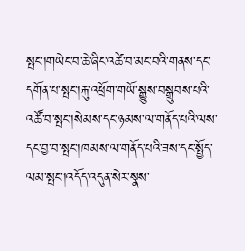སྤང་།གཡེང་བ་ཆེ་ཞིང་འཚེ་བ་མང་བའི་གནས་དང་དགོན་པ་སྤང་།རྐུ་འཕྲོག་གཡོ་སྒྱུས་བསྒྲུབས་པའི་འཚོ་བ་སྤང་།སེམས་དང་ཉམས་ལ་གནོད་པའི་ལས་དང་བྱ་བ་སྤང་།ཁམས་ལ་གནོད་པའི་ཟས་དང་སྤྱོད་ལམ་སྤང་།འདོད་འདུན་སེར་སྣས་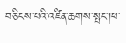བཅིངས་པའི་འཛིན་ཆགས་སྤང་།ཕ་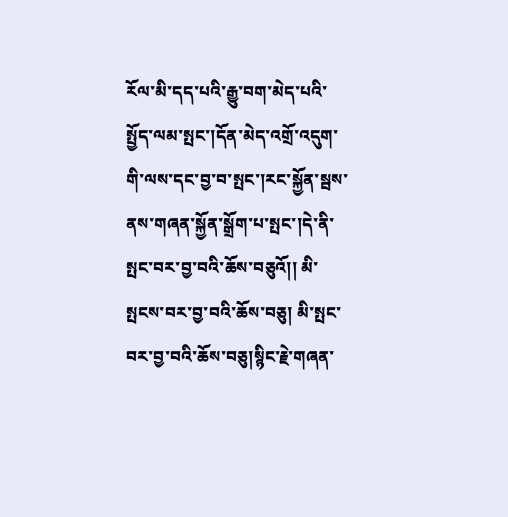རོལ་མི་དད་པའི་རྒྱུ་བག་མེད་པའི་སྤྱོད་ལམ་སྤང་།དོན་མེད་འགྲོ་འདུག་གི་ལས་དང་བྱ་བ་སྤང་།རང་སྐྱོན་སྦས་ནས་གཞན་སྐྱོན་སྒྲོག་པ་སྤང་།དེ་ནི་སྤང་བར་བྱ་བའི་ཆོས་བཅུའོ།། མི་སྤངས་བར་བྱ་བའི་ཆོས་བཅུ། མི་སྤང་བར་བྱ་བའི་ཆོས་བཅུ།སྙིང་རྗེ་གཞན་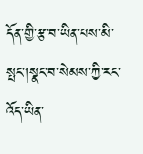དོན་གྱི་རྩ་བ་ཡིན་པས་མི་སྤང་།སྣང་བ་སེམས་ཀྱི་རང་འོད་ཡིན་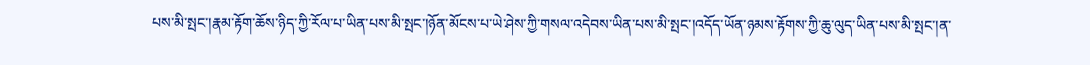པས་མི་སྤང་།རྣམ་རྟོག་ཆོས་ཉིད་ཀྱི་རོལ་པ་ཡིན་པས་མི་སྤང་།ཉོན་མོངས་པ་ཡེ་ཤེས་ཀྱི་གསལ་འདེབས་ཡིན་པས་མི་སྤང་།འདོད་ཡོན་ཉམས་རྟོགས་ཀྱི་ཆུ་ལུད་ཡིན་པས་མི་སྤང་།ན་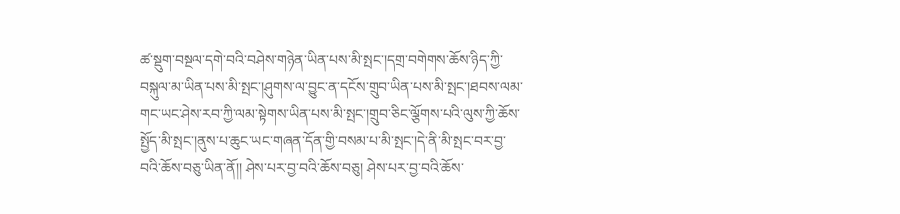ཚ་སྡུག་བསྔལ་དགེ་བའི་བཤེས་གཉེན་ཡིན་པས་མི་སྤང་།དགྲ་བགེགས་ཆོས་ཉིད་ཀྱི་བསྐུལ་མ་ཡིན་པས་མི་སྤང་།ཤུགས་ལ་བྱུང་ན་དངོས་གྲུབ་ཡིན་པས་མི་སྤང་།ཐབས་ལམ་གང་ཡང་ཤེས་རབ་ཀྱི་ལམ་སྟེགས་ཡིན་པས་མི་སྤང་།གྲུབ་ཅིང་ལྕོགས་པའི་ལུས་ཀྱི་ཆོས་སྤྱོད་མི་སྤང་།ནུས་པ་ཆུང་ཡང་གཞན་དོན་གྱི་བསམ་པ་མི་སྤང་།དེ་ནི་མི་སྤང་བར་བྱ་བའི་ཆོས་བཅུ་ཡིན་ནོ།། ཤེས་པར་བྱ་བའི་ཆོས་བཅུ། ཤེས་པར་བྱ་བའི་ཆོས་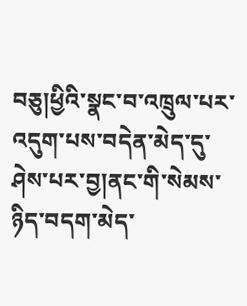བཅུ།ཕྱིའི་སྣང་བ་འཁྲུལ་པར་འདུག་པས་བདེན་མེད་དུ་ཤེས་པར་བྱ།ནང་གི་སེམས་ཉིད་བདག་མེད་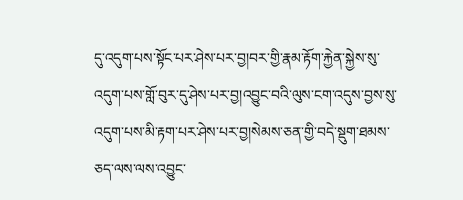དུ་འདུག་པས་སྟོང་པར་ཤེས་པར་བྱ།བར་གྱི་རྣམ་རྟོག་རྐྱེན་སྐྱེས་སུ་འདུག་པས་གློ་བུར་དུ་ཤེས་པར་བྱ།འབྱུང་བའི་ལུས་ངག་འདུས་བྱས་སུ་འདུག་པས་མི་རྟག་པར་ཤེས་པར་བྱ།སེམས་ཅན་གྱི་བདེ་སྡུག་ཐམས་ཅད་ལས་ལས་འབྱུང་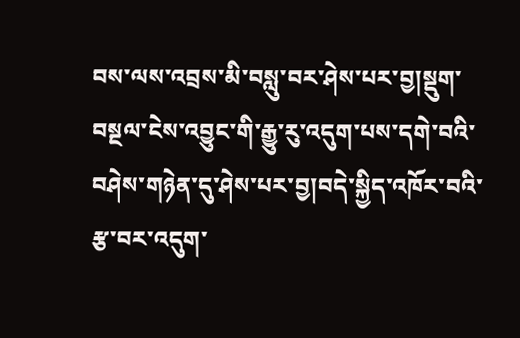བས་ལས་འབྲས་མི་བསླུ་བར་ཤེས་པར་བྱ།སྡུག་བསྔལ་ངེས་འབྱུང་གི་རྒྱུ་རུ་འདུག་པས་དགེ་བའི་བཤེས་གཉེན་དུ་ཤེས་པར་བྱ།བདེ་སྐྱིད་འཁོར་བའི་རྩ་བར་འདུག་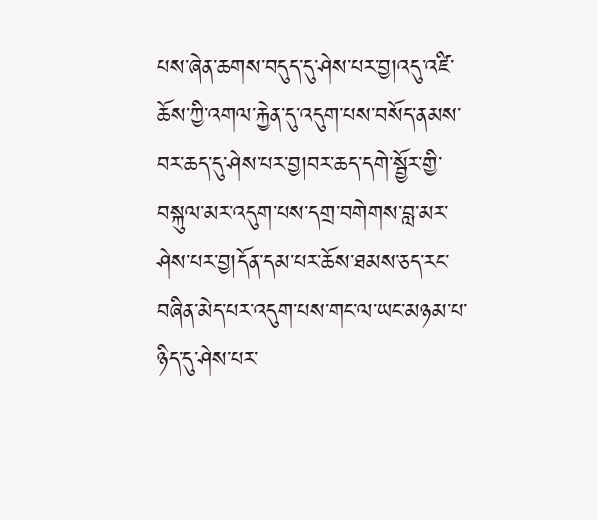པས་ཞེན་ཆགས་བདུད་དུ་ཤེས་པར་བྱ།འདུ་འཛི་ཆོས་ཀྱི་འགལ་རྐྱེན་དུ་འདུག་པས་བསོད་ནམས་བར་ཆད་དུ་ཤེས་པར་བྱ།བར་ཆད་དགེ་སྦྱོར་གྱི་བསྐུལ་མར་འདུག་པས་དགྲ་བགེགས་བླ་མར་ཤེས་པར་བྱ།དོན་དམ་པར་ཆོས་ཐམས་ཅད་རང་བཞིན་མེད་པར་འདུག་པས་གང་ལ་ཡང་མཉམ་པ་ཉིད་དུ་ཤེས་པར་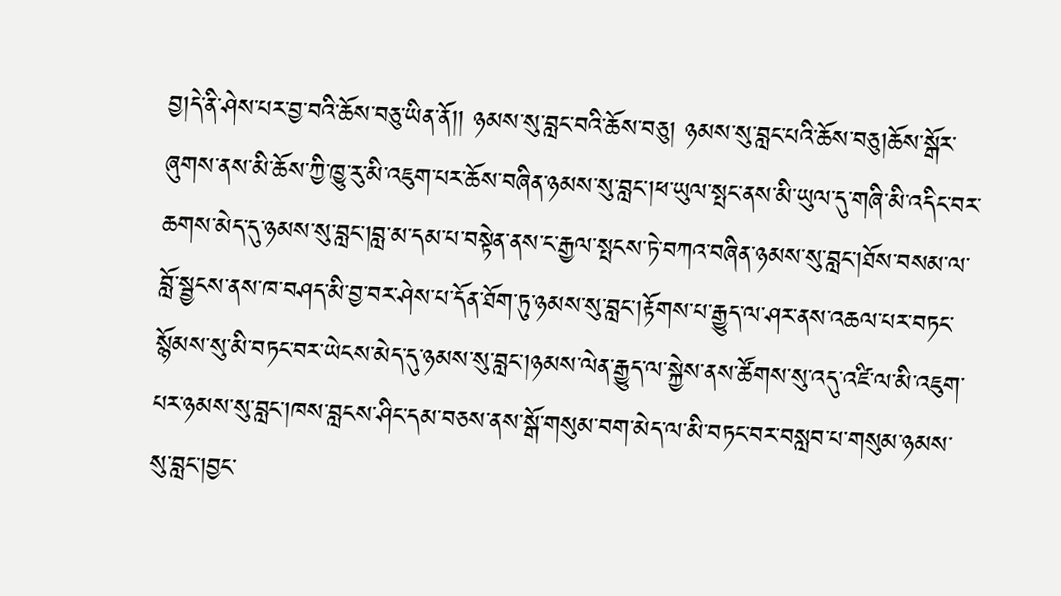བྱ།དེ་ནི་ཤེས་པར་བྱ་བའི་ཆོས་བཅུ་ཡིན་ནོ།། ཉམས་སུ་བླང་བའི་ཆོས་བཅུ། ཉམས་སུ་བླང་པའི་ཆོས་བཅུ།ཆོས་སྒོར་ཞུགས་ནས་མི་ཆོས་ཀྱི་ཁྱུ་རུ་མི་འཇུག་པར་ཆོས་བཞིན་ཉམས་སུ་བླང་།ཕ་ཡུལ་སྤང་ནས་མི་ཡུལ་དུ་གཞི་མི་འདིང་བར་ཆགས་མེད་དུ་ཉམས་སུ་བླང་།བླ་མ་དམ་པ་བསྟེན་ནས་ང་རྒྱལ་སྤངས་ཏེ་བཀའ་བཞིན་ཉམས་སུ་བླང་།ཐོས་བསམ་ལ་བློ་སྦྱངས་ནས་ཁ་བཤད་མི་བྱ་བར་ཤེས་པ་དོན་ཐོག་ཏུ་ཉམས་སུ་བླང་།རྟོགས་པ་རྒྱུད་ལ་ཤར་ནས་འཆལ་པར་བཏང་སྙོམས་སུ་མི་བཏང་བར་ཡེངས་མེད་དུ་ཉམས་སུ་བླང་།ཉམས་ལེན་རྒྱུད་ལ་སྐྱེས་ནས་ཚོགས་སུ་འདུ་འཛི་ལ་མི་འཇུག་པར་ཉམས་སུ་བླང་།ཁས་བླངས་ཤིང་དམ་བཅས་ནས་སྒོ་གསུམ་བག་མེད་ལ་མི་བཏང་བར་བསླབ་པ་གསུམ་ཉམས་སུ་བླང་།བྱང་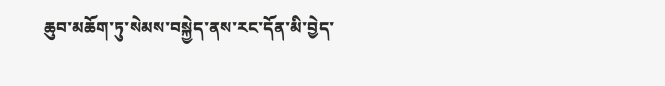ཆུབ་མཆོག་ཏུ་སེམས་བསྐྱེད་ནས་རང་དོན་མི་བྱེད་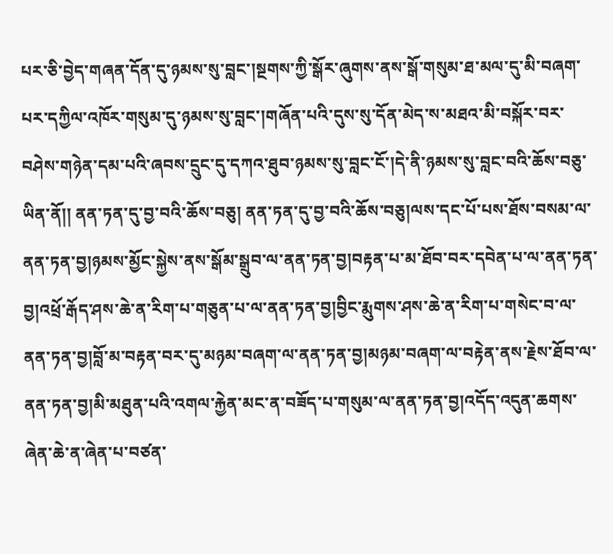པར་ཅི་བྱེད་གཞན་དོན་དུ་ཉམས་སུ་བླང་།སྔགས་ཀྱི་སྒོར་ཞུགས་ནས་སྒོ་གསུམ་ཐ་མལ་དུ་མི་བཞག་པར་དཀྱིལ་འཁོར་གསུམ་དུ་ཉམས་སུ་བླང་།གཞོན་པའི་དུས་སུ་དོན་མེད་ས་མཐའ་མི་བསྐོར་བར་བཤེས་གཉེན་དམ་པའི་ཞབས་དྲུང་དུ་དཀའ་ཐུབ་ཉམས་སུ་བླང་ངོ་།དེ་ནི་ཉམས་སུ་བླང་བའི་ཆོས་བཅུ་ཡིན་ནོ།། ནན་ཏན་དུ་བྱ་བའི་ཆོས་བཅུ། ནན་ཏན་དུ་བྱ་བའི་ཆོས་བཅུ།ལས་དང་པོ་པས་ཐོས་བསམ་ལ་ནན་ཏན་བྱ།ཉམས་མྱོང་སྐྱེས་ནས་སྒོམ་སྒྲུབ་ལ་ནན་ཏན་བྱ།བརྟན་པ་མ་ཐོབ་བར་དབེན་པ་ལ་ནན་ཏན་བྱ།འཕྲོ་རྒོད་ཤས་ཆེ་ན་རིག་པ་གཅུན་པ་ལ་ནན་ཏན་བྱ།བྱིང་རྨུགས་ཤས་ཆེ་ན་རིག་པ་གསེང་བ་ལ་ནན་ཏན་བྱ།བློ་མ་བརྟན་བར་དུ་མཉམ་བཞག་ལ་ནན་ཏན་བྱ།མཉམ་བཞག་ལ་བརྟེན་ནས་རྗེས་ཐོབ་ལ་ནན་ཏན་བྱ།མི་མཐུན་པའི་འགལ་རྐྱེན་མང་ན་བཟོད་པ་གསུམ་ལ་ནན་ཏན་བྱ།འདོད་འདུན་ཆགས་ཞེན་ཆེ་ན་ཞེན་པ་བཙན་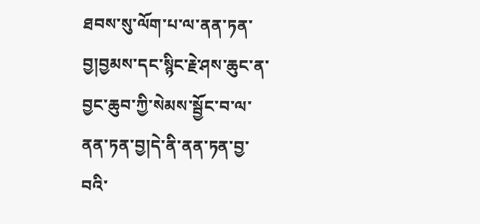ཐབས་སུ་ལོག་པ་ལ་ནན་ཏན་བྱ།བྱམས་དང་སྙིང་རྗེ་ཤས་ཆུང་ན་བྱང་ཆུབ་ཀྱི་སེམས་སྦྱོང་བ་ལ་ནན་ཏན་བྱ།དེ་ནི་ནན་ཏན་བྱ་བའི་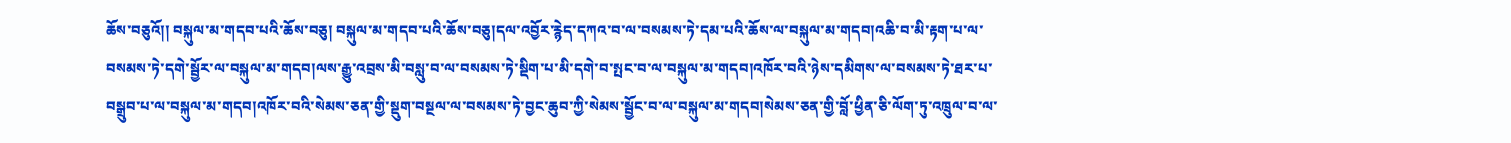ཆོས་བཅུའོ།། བསྐུལ་མ་གདབ་པའི་ཆོས་བཅུ། བསྐུལ་མ་གདབ་པའི་ཆོས་བཅུ།དལ་འབྱོར་རྙེད་དཀའ་བ་ལ་བསམས་ཏེ་དམ་པའི་ཆོས་ལ་བསྐུལ་མ་གདབ།འཆི་བ་མི་རྟག་པ་ལ་བསམས་ཏེ་དགེ་སྦྱོར་ལ་བསྐུལ་མ་གདབ།ལས་རྒྱུ་འབྲས་མི་བསླུ་བ་ལ་བསམས་ཏེ་སྡིག་པ་མི་དགེ་བ་སྤང་བ་ལ་བསྐུལ་མ་གདབ།འཁོར་བའི་ཉེས་དམིགས་ལ་བསམས་ཏེ་ཐར་པ་བསྒྲུབ་པ་ལ་བསྐུལ་མ་གདབ།འཁོར་བའི་སེམས་ཅན་གྱི་སྡུག་བསྔལ་ལ་བསམས་ཏེ་བྱང་ཆུབ་ཀྱི་སེམས་སྦྱོང་བ་ལ་བསྐུལ་མ་གདབ།སེམས་ཅན་གྱི་བློ་ཕྱིན་ཅི་ལོག་ཏུ་འཁྲུལ་བ་ལ་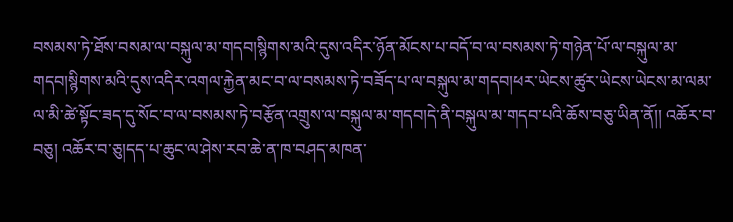བསམས་ཏེ་ཐོས་བསམ་ལ་བསྐུལ་མ་གདབ།སྙིགས་མའི་དུས་འདིར་ཉོན་མོངས་པ་བདོ་བ་ལ་བསམས་ཏེ་གཉེན་པོ་ལ་བསྐུལ་མ་གདབ།སྙིགས་མའི་དུས་འདིར་འགལ་རྐྱེན་མང་བ་ལ་བསམས་ཏེ་བཟོད་པ་ལ་བསྐུལ་མ་གདབ།ཕར་ཡེངས་ཚུར་ཡེངས་ཡེངས་མ་ལམ་ལ་མི་ཚེ་སྟོང་ཟད་དུ་སོང་བ་ལ་བསམས་ཏེ་བརྩོན་འགྲུས་ལ་བསྐུལ་མ་གདབ།དེ་ནི་བསྐུལ་མ་གདབ་པའི་ཆོས་བཅུ་ཡིན་ནོ།། འཆོར་བ་བཅུ། འཆོར་བ་ཅུ།དད་པ་ཆུང་ལ་ཤེས་རབ་ཆེ་ན་ཁ་བཤད་མཁན་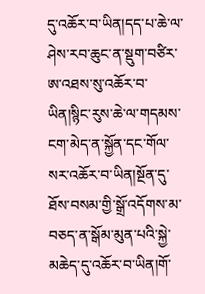དུ་འཆོར་བ་ཡིན།དད་པ་ཆེ་ལ་ཤེས་རབ་ཆུང་ན་སྡུག་བཙིར་ཨ་འཐས་སུ་འཆོར་བ་ཡིན།སྙིང་རུས་ཆེ་ལ་གདམས་ངག་མེད་ན་སྐྱོན་དང་གོལ་སར་འཆོར་བ་ཡིན།སྔོན་དུ་ཐོས་བསམ་གྱི་སྒྲོ་འདོགས་མ་བཅད་ན་སྒོམ་མུན་པའི་སྐྱེ་མཆེད་དུ་འཆོར་བ་ཡིན།གོ་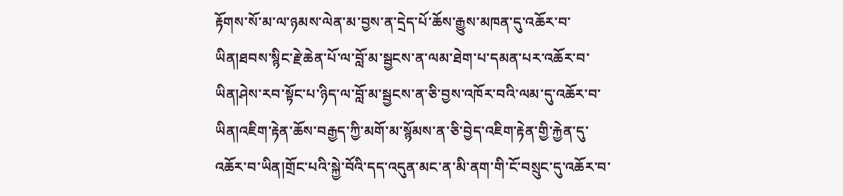རྟོགས་སོ་མ་ལ་ཉམས་ལེན་མ་བྱས་ན་དྲེད་པོ་ཆོས་རྒྱུས་མཁན་དུ་འཆོར་བ་ཡིན།ཐབས་སྙིང་རྗེ་ཆེན་པོ་ལ་བློ་མ་སྦྱངས་ན་ལམ་ཐེག་པ་དམན་པར་འཆོར་བ་ཡིན།ཤེས་རབ་སྟོང་པ་ཉིད་ལ་བློ་མ་སྦྱངས་ན་ཅི་བྱས་འཁོར་བའི་ལམ་དུ་འཆོར་བ་ཡིན།འཇིག་རྟེན་ཆོས་བརྒྱད་ཀྱི་མགོ་མ་སྙོམས་ན་ཅི་བྱེད་འཇིག་རྟེན་གྱི་རྐྱེན་དུ་འཆོར་བ་ཡིན།གྲོང་པའི་སྐྱེ་བོའི་དད་འདུན་མང་ན་མི་ནག་གི་ངོ་བསྲུང་དུ་འཆོར་བ་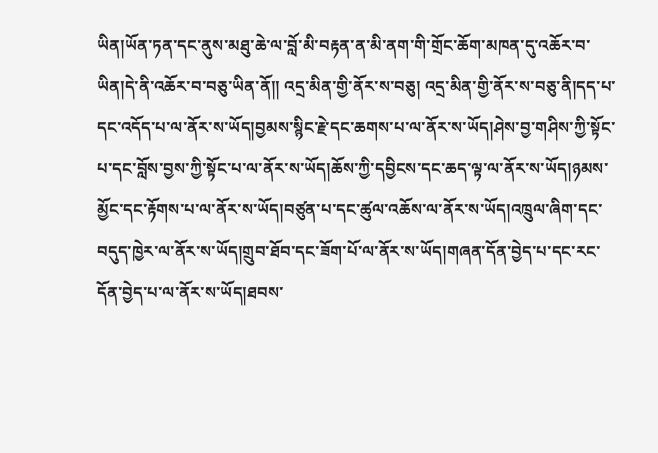ཡིན།ཡོན་ཏན་དང་ནུས་མཐུ་ཆེ་ལ་བློ་མི་བརྟན་ན་མི་ནག་གི་གྲོང་ཆོག་མཁན་དུ་འཆོར་བ་ཡིན།དེ་ནི་འཆོར་བ་བཅུ་ཡིན་ནོ།། འདྲ་མིན་གྱི་ནོར་ས་བཅུ། འདྲ་མིན་གྱི་ནོར་ས་བཅུ་ནི།དད་པ་དང་འདོད་པ་ལ་ནོར་ས་ཡོད།བྱམས་སྙིང་རྗེ་དང་ཆགས་པ་ལ་ནོར་ས་ཡོད།ཤེས་བྱ་གཤིས་ཀྱི་སྟོང་པ་དང་བློས་བྱས་ཀྱི་སྟོང་པ་ལ་ནོར་ས་ཡོད།ཆོས་ཀྱི་དབྱིངས་དང་ཆད་ལྟ་ལ་ནོར་ས་ཡོད།ཉམས་མྱོང་དང་རྟོགས་པ་ལ་ནོར་ས་ཡོད།བཙུན་པ་དང་ཚུལ་འཆོས་ལ་ནོར་ས་ཡོད།འཁྲུལ་ཞིག་དང་བདུད་ཁྱེར་ལ་ནོར་ས་ཡོད།གྲུབ་ཐོབ་དང་ཟོག་པོ་ལ་ནོར་ས་ཡོད།གཞན་དོན་བྱེད་པ་དང་རང་དོན་བྱེད་པ་ལ་ནོར་ས་ཡོད།ཐབས་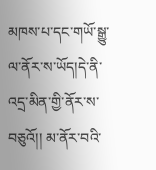མཁས་པ་དང་གཡོ་སྒྱུ་ལ་ནོར་ས་ཡོད།དེ་ནི་འདྲ་མིན་གྱི་ནོར་ས་བཅུའོ།། མ་ནོར་བའི་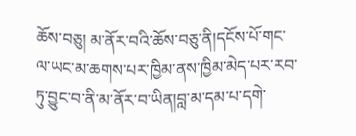ཆོས་བཅུ། མ་ནོར་བའི་ཆོས་བཅུ་ནི།དངོས་པོ་གང་ལ་ཡང་མ་ཆགས་པར་ཁྱིམ་ནས་ཁྱིམ་མེད་པར་རབ་ཏུ་བྱུང་བ་ནི་མ་ནོར་བ་ཡིན།བླ་མ་དམ་པ་དགེ་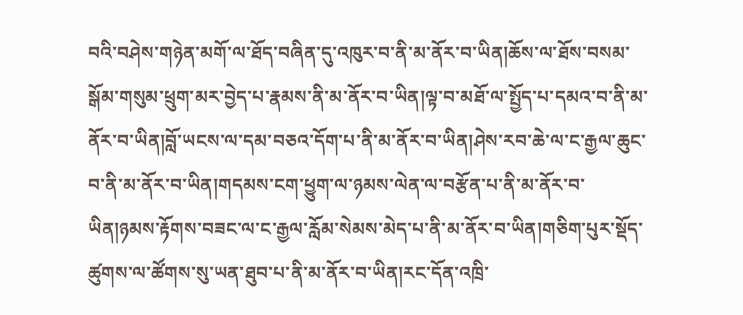བའི་བཤེས་གཉེན་མགོ་ལ་ཐོད་བཞིན་དུ་འཁུར་བ་ནི་མ་ནོར་བ་ཡིན།ཆོས་ལ་ཐོས་བསམ་སྒོམ་གསུམ་ཕྲུག་མར་བྱེད་པ་རྣམས་ནི་མ་ནོར་བ་ཡིན།ལྟ་བ་མཐོ་ལ་སྤྱོད་པ་དམའ་བ་ནི་མ་ནོར་བ་ཡིན།བློ་ཡངས་ལ་དམ་བཅའ་དོག་པ་ནི་མ་ནོར་བ་ཡིན།ཤེས་རབ་ཆེ་ལ་ང་རྒྱལ་ཆུང་བ་ནི་མ་ནོར་བ་ཡིན།གདམས་ངག་ཕྱུག་ལ་ཉམས་ལེན་ལ་བརྩོན་པ་ནི་མ་ནོར་བ་ཡིན།ཉམས་རྟོགས་བཟང་ལ་ང་རྒྱལ་རློམ་སེམས་མེད་པ་ནི་མ་ནོར་བ་ཡིན།གཅིག་པུར་སྡོད་ཚུགས་ལ་ཚོགས་སུ་ཡན་ཐུབ་པ་ནི་མ་ནོར་བ་ཡིན།རང་དོན་འཁྲི་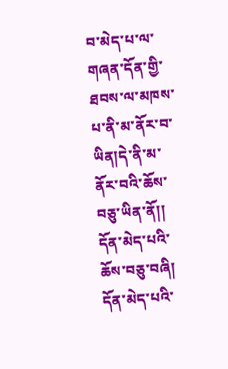བ་མེད་པ་ལ་གཞན་དོན་གྱི་ཐབས་ལ་མཁས་པ་ནི་མ་ནོར་བ་ཡིན།དེ་ནི་མ་ནོར་བའི་ཆོས་བཅུ་ཡིན་ནོ།། དོན་མེད་པའི་ཆོས་བཅུ་བཞི། དོན་མེད་པའི་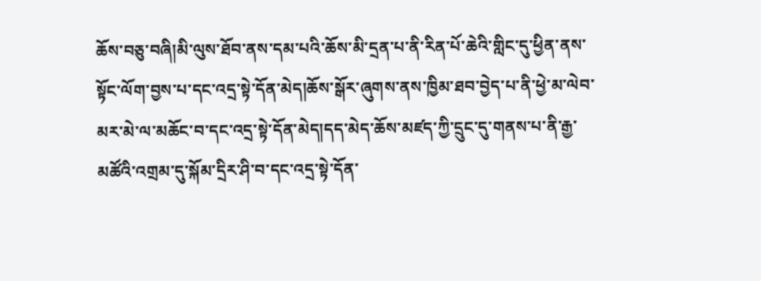ཆོས་བཅུ་བཞི།མི་ལུས་ཐོབ་ནས་དམ་པའི་ཆོས་མི་དྲན་པ་ནི་རིན་པོ་ཆེའི་གླིང་དུ་ཕྱིན་ནས་སྟོང་ལོག་བྱས་པ་དང་འདྲ་སྟེ་དོན་མེད།ཆོས་སྒོར་ཞུགས་ནས་ཁྱིམ་ཐབ་བྱེད་པ་ནི་ཕྱེ་མ་ལེབ་མར་མེ་ལ་མཆོང་བ་དང་འདྲ་སྟེ་དོན་མེད།དད་མེད་ཆོས་མཛད་ཀྱི་དྲུང་དུ་གནས་པ་ནི་རྒྱ་མཚོའི་འགྲམ་དུ་སྐོམ་དྲིར་ཤི་བ་དང་འདྲ་སྟེ་དོན་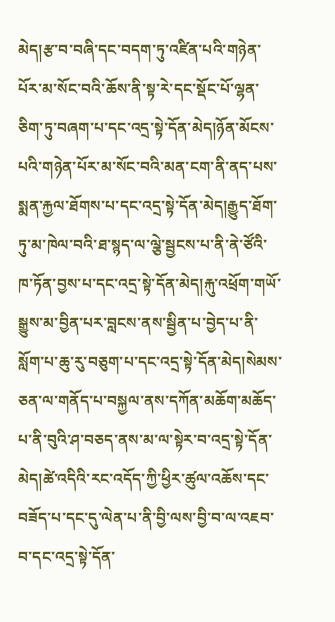མེད།རྩ་བ་བཞི་དང་བདག་ཏུ་འཛིན་པའི་གཉེན་པོར་མ་སོང་བའི་ཆོས་ནི་སྟ་རེ་དང་སྡོང་པོ་ལྷན་ཅིག་ཏུ་བཞག་པ་དང་འདྲ་སྟེ་དོན་མེད།ཉོན་མོངས་པའི་གཉེན་པོར་མ་སོང་བའི་མན་ངག་ནི་ནད་པས་སྨན་རྐྱལ་ཐོགས་པ་དང་འདྲ་སྟེ་དོན་མེད།རྒྱུད་ཐོག་ཏུ་མ་ཁེལ་བའི་ཐ་སྙད་ལ་ལྕེ་སྦྱངས་པ་ནི་ནེ་ཙོའི་ཁ་ཏོན་བྱས་པ་དང་འདྲ་སྟེ་དོན་མེད།རྐུ་འཕྲོག་གཡོ་སྒྱུས་མ་བྱིན་པར་བླངས་ནས་སྦྱིན་པ་བྱེད་པ་ནི་སློག་པ་ཆུ་རུ་བཅུག་པ་དང་འདྲ་སྟེ་དོན་མེད།སེམས་ཅན་ལ་གནོད་པ་བསྐྱལ་ནས་དཀོན་མཆོག་མཆོད་པ་ནི་བུའི་ཤ་བཅད་ནས་མ་ལ་སྟེར་བ་འདྲ་སྟེ་དོན་མེད།ཚེ་འདིའི་རང་འདོད་ཀྱི་ཕྱིར་ཚུལ་འཆོས་དང་བཟོད་པ་དང་དུ་ལེན་པ་ནི་བྱི་ལས་བྱི་བ་ལ་འཇབ་བ་དང་འདྲ་སྟེ་དོན་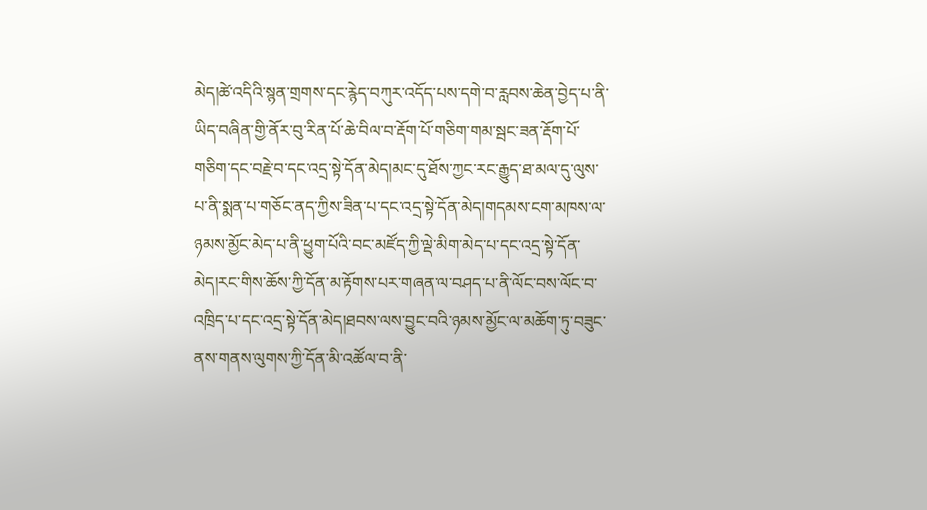མེད།ཚེ་འདིའི་སྙན་གྲགས་དང་རྙེད་བཀུར་འདོད་པས་དགེ་བ་རླབས་ཆེན་བྱེད་པ་ནི་ཡིད་བཞིན་གྱི་ནོར་བུ་རིན་པོ་ཆེ་བིལ་བ་རྡོག་པོ་གཅིག་གམ་སྦང་ཟན་རྡོག་པོ་གཅིག་དང་བརྗེ་བ་དང་འདྲ་སྟེ་དོན་མེད།མང་དུ་ཐོས་ཀྱང་རང་རྒྱུད་ཐ་མལ་དུ་ལུས་པ་ནི་སྨན་པ་གཅོང་ནད་ཀྱིས་ཟིན་པ་དང་འདྲ་སྟེ་དོན་མེད།གདམས་ངག་མཁས་ལ་ཉམས་མྱོང་མེད་པ་ནི་ཕྱུག་པོའི་བང་མཛོད་ཀྱི་ལྡེ་མིག་མེད་པ་དང་འདྲ་སྟེ་དོན་མེད།རང་གིས་ཆོས་ཀྱི་དོན་མ་རྟོགས་པར་གཞན་ལ་བཤད་པ་ནི་ལོང་བས་ལོང་བ་འཁྲིད་པ་དང་འདྲ་སྟེ་དོན་མེད།ཐབས་ལས་བྱུང་བའི་ཉམས་མྱོང་ལ་མཆོག་ཏུ་བཟུང་ནས་གནས་ལུགས་ཀྱི་དོན་མི་འཚོལ་བ་ནི་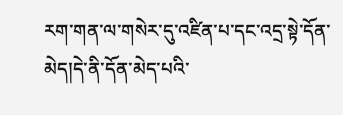རག་གན་ལ་གསེར་དུ་འཛིན་པ་དང་འདྲ་སྟེ་དོན་མེད།དེ་ནི་དོན་མེད་པའི་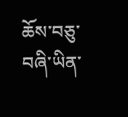ཆོས་བཅུ་བཞི་ཡིན་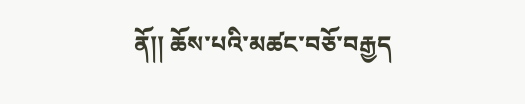ནོ།། ཆོས་པའི་མཚང་བཅོ་བརྒྱད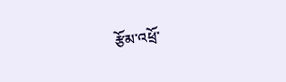རྩོམ་འཕྲོ་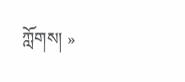ཀློགས། »